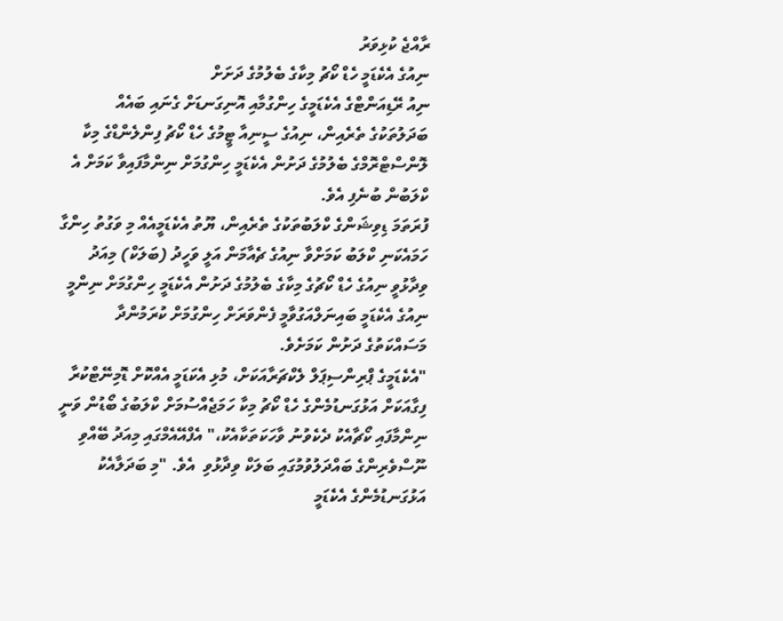ރާއްޖެ ކުޅިވަރު
ނިއުގެ އެކެޑަމީ ހެޑް ކޯޗު މިކާގެ ބެލުމުގެ ދަށަށް
ނިއު ރޭޑިއަންޓްގެ އެކެޑަމީގެ ހިންގުމާއި އޮނިގަނޑަށް ގެނައި ބައެއް ބަދަލުތަކުގެ ތެރެއިން، ނިއުގެ ސީނިއާ ޓީމުގެ ހެޑް ކޯޗު ފިންލެންޑްގެ މިކާ ލޮންސްޓްރޮމްގެ ބެލުމުގެ ދަށުން އެކެޑަމީ ހިންގުމަށް ނިންމާފައިވާ ކަމަށް އެ ކްލަބުން ބުނެފި އެވެ.
ފުރަތަމަ ޑިވިޝަންގެ ކްލަބުތަކުގެ ތެރެއިން، ޔޫތު އެކެޑަމީއެއް މި ވަގުތު ހިންގާ ހަމައެކަނި ކްލަބު ކަމަށްވާ ނިއުގެ ޗެއާމަން އަލީ ވަހީދު (ބަލަކް) މިއަދު ވިދާޅުވީ ނިއުގެ ހެޑް ކޯޗުގެ މިކާގެ ބެލުމުގެ ދަށުން އެކެޑަމީ ހިންގުމަށް ނިންމީ ނިއުގެ އެކެޑަމީ ބައިނަލްއަގުވާމީ ފެންވަރަށް ހިންގުމަށް ކުރަމުންދާ މަސައްކަތުގެ ދަށުން ކަމަށެވެ.
"އެކެޑަމީގެ ޕްރިންސިޕަލް ލެކްޗަރާއަކަށް، މުޅި އެކަޑަމީ އެއްކޮށް ޑޮމިނޭޓްކުރާ ފިގާއަކަށް އަޅުގަނޑުމެންގެ ހެޑް ކޯޗު މިކާ ހަމަޖެއްސުމަށް ކްލަބުގެ ބޯޑުން ވަނީ ނިންމާފައި ކޯޗާއެކު ދެކެވުނު ވާހަކަތަކާއެކު،" އެފްއޭއެމްގައި މިއަދު ބޭއްވި ނޫސްވެރިންގެ ބައްދަލުވުމުގައި ބަލަކް ވިދާޅުވި  އެވެ. "މި ބަދަލާއެކު އަޅުގަނޑުމެންގެ އެކެޑަމީ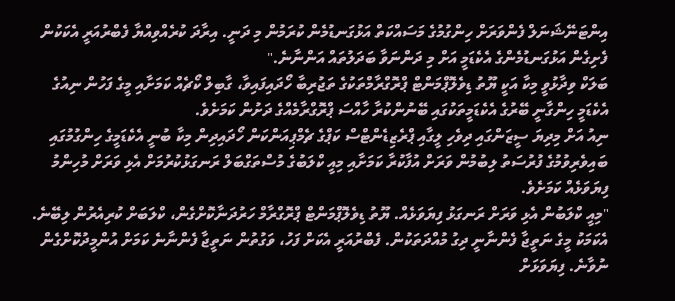އިންޓަނޭޝަނަލް ފެންވަރަށް ހިންގުމުގެ މަސައްކަތް އަޅުގަނޑުމެން ކުރަމުން މި ދަނީ. އިރާދަ ކުރެއްވިއްޔާ ފެބްރުއަރީ އެކަކުން ފެށިގެން އަޅުގަނޑުމެންގެ އެކެޑަމީ އަށް މި ދަންނަވާ ބަދަލުތައް އަންނާނެ."
ބަލަކް ވިދާޅުވީ މިކާ އަކީ ޔޫތު ޑިވެލޮޕްމަންޓް ޕްރޮގްރާމްތަކުގެ ތަޖުރިބާ ހޯދައިފައިވާ، ގާބިލް ކޯޗެއް ކަމަށާއި މީގެ ފަހުން ނިއުގެ އެކެޑަމީ ހިންގާނީ ބޭރުގެ އެކެޑަމީތަކުގައި ބޭނުންކުރާ ހާއްސަ ޕްރޮގްރާމެއްގެ ދަށުން ކަމަށެވެ.
ނިއު އަށް މިދިޔަ ސީޒަންގައި ދިވެހި ލީގާއި ޕްރެޒިޑެންޓްސް ކަޕްގެ ޗެމްޕިއަންކަން ހޯދައިދިން މިކާ ބުނީ އެކެޑަމީގެ ހިންގުމުގައި ބައިވެރިވުމުގެ ފުރުސަތު ލިބުމުން ވަރަށް އުފާކުރާ ކަމަށާއި މިއީ ކްލަބުގެ މުސްތަގްބަލް ރަނގަޅުކުރުމަށް އެޅި ވަރަށް މުހިންމު ފިޔަވަޅެއް ކަމަށެވެ.
"މިއީ ކްލަބުން އެޅި ވަރަށް ރަނގަޅު ފިޔަވަޅެއް. ޔޫތު ޑިވެލޮޕްމަންޓް ޕްރޮގްރާމް ހަރުދަނާކޮށްގެން، ކްލަބަށް ކުރިއެރުން ލިބޭނެ. އެކަމަކު މީގެ ނަތީޖާ ފެންނާނީ ދިގު މުއްދަތަކުން. ފެބްރުއަރީ އެކަށް ފަހު، ވަގުތުން ނަތީޖާ ފެންނާނެ ކަމަށް އުންމީދުކޮށްގެން ނުވާނެ. ފިޔަވަޅަށް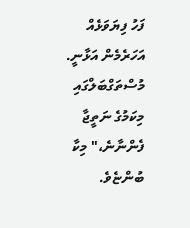ފަހު ފިޔަވަޅެއް އަހަރެމެން އަޅާނީ. މުސްތަގްބަލްގައި މިކަމުގެ ނަތީޖާ ފެންނާނެ،" މިކާ ބުންޏެވެ.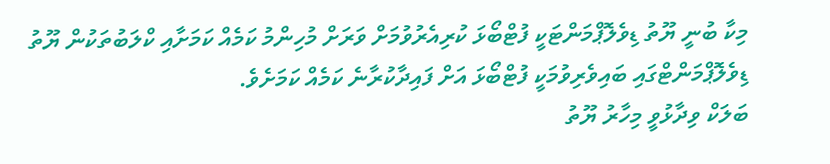މިކާ ބުނީ ޔޫތު ޑިވެލޮޕްމަންޓަކީ ފުޓްބޯޅަ ކުރިއެރުވުމަށް ވަރަށް މުހިންމު ކަމެއް ކަމަށާއި ކްލަބުތަކުން ޔޫތު ޑިވެލޮޕްމަންޓްގައި ބައިވެރިވުމަކީ ފުޓްބޯޅަ އަށް ފައިދާކުރާނެ ކަމެއް ކަމަށެވެ.
ބަލަކް ވިދާޅުވީ މިހާރު ޔޫތު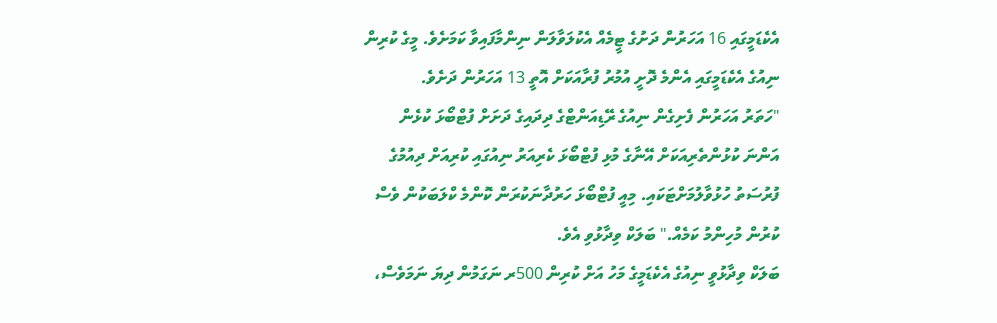އެކެޑަމީގައި 16 އަހަރުން ދަށުގެ ޓީމެއް އެކުލަވާލަން ނިންމާފައިވާ ކަމަށެވެ. މީގެ ކުރިން ނިއުގެ އެކެޑަމީގައި އެންމެ ދޮށީ އުމުރު ފުރާއަކަށް އޮތީ 13 އަހަރުން ދަށެވެ.
"ހަތަރު އަހަރުން ފެށިގެން ނިއުގެ ރޭޑިއަންޓްގެ ދިދައިގެ ދަށަށް ފުޓްބޯޅަ ކުޅެން އަންނަ ކުޅުންތެރިއަކަށް އޭނާގެ މުޅި ފުޓްބޯޅަ ކެރިއަރު ނިއުގައި ކުރިއަށް ދިއުމުގެ ފުރުސަތު ހުޅުވާލުމަށްޓަކައި. މިއީ ފުޓްބޯޅަ ހަރުދާނަކުރަން ކޮންމެ ކްލަބަކުން ވެސް ކުރުން މުހިންމު ކަމެއް." ބަލަކް ވިދާޅުވި އެވެ.
ބަލަކް ވިދާޅުވީ ނިއުގެ އެކެޑަމީގެ މަހު އަށް ކުރިން 500ރ ނަގަމުން ދިޔަ ނަމަވެސް،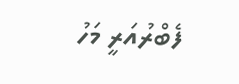ފެބްރުއަރީ މަހު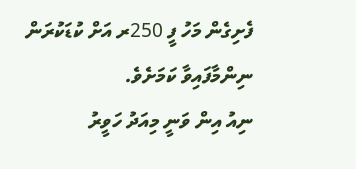ފެށިގެން މަހު ފީ 250ރ އަށް ކުޑަކުރަން ނިންމާފައިވާ ކަމަށެވެ.
ނިއު އިން ވަނީ މިއަދު ހަވީރު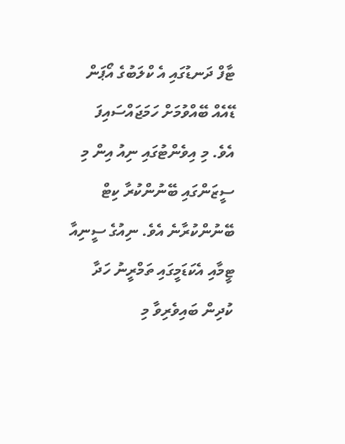ޓާފް ދަނޑުގައި އެ ކްލަބުގެ އޯޕަން ޑޭއެއް ބޭއްވުމަށް ހަމަޖައްސައިފަ އެވެ. މި އިވެންޓުގައި ނިއު އިން މި ސީޒަންގައި ބޭނުންކުރާ ކިޓް ބޭނުންކުރާނެ އެވެ. ނިއުގެ ސީނިއާ ޓީމާއި އެކަޑަމީގައި ތަމްރީނު ހަދާ ކުދިން ބައިވެރިވާ މި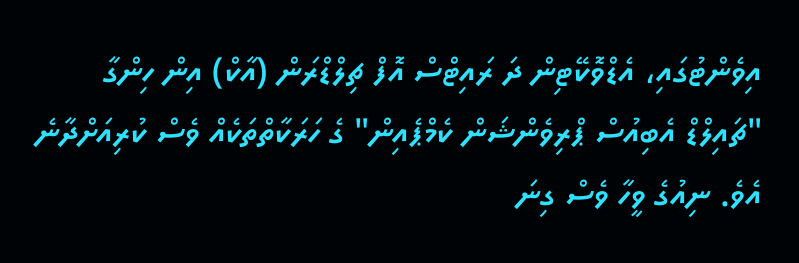އިވެންޓުގައި، އެޑްވޮކޭޓިން ދަ ރައިޓްސް އޮފް ޗިލްޑްރަން (އާކް) އިން ހިންގާ "ޗައިލްޑް އެބިއުސް ޕްރިވެންޝަން ކެމްޕެއިން" ގެ ހަރަކާތްތަކެއް ވެސް ކުރިއަށްދާނެ އެވެ. ނިއުގެ ވީހާ ވެސް ގިނަ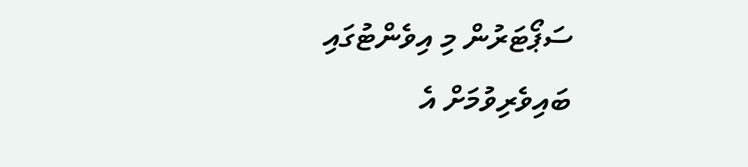ސަޕޯޓަރުން މި އިވެންޓުގައި ބައިވެރިވުމަށް އެ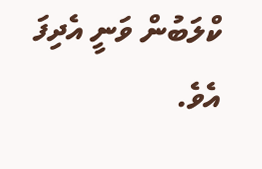ކްލަބުން ވަނީ އެދިފަ އެވެ.